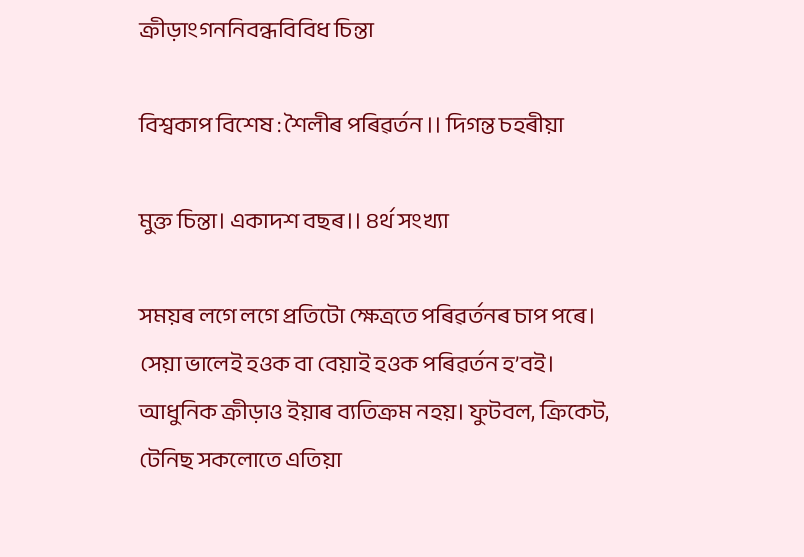ক্ৰীড়াংগননিবন্ধবিবিধ চিন্তা

বিশ্বকাপ বিশেষ : শৈলীৰ পৰিৱৰ্তন ।। দিগন্ত চহৰীয়া

মুক্ত চিন্তা। একাদশ বছৰ।। ৪ৰ্থ সংখ্যা

সময়ৰ লগে লগে প্রতিটো ক্ষেত্ৰতে পৰিৱৰ্তনৰ চাপ পৰে। সেয়া ভালেই হওক বা বেয়াই হওক পৰিৱৰ্তন হ’বই। আধুনিক ক্রীড়াও ইয়াৰ ব্যতিক্রম নহয়। ফুটবল, ক্রিকেট, টেনিছ সকলোতে এতিয়া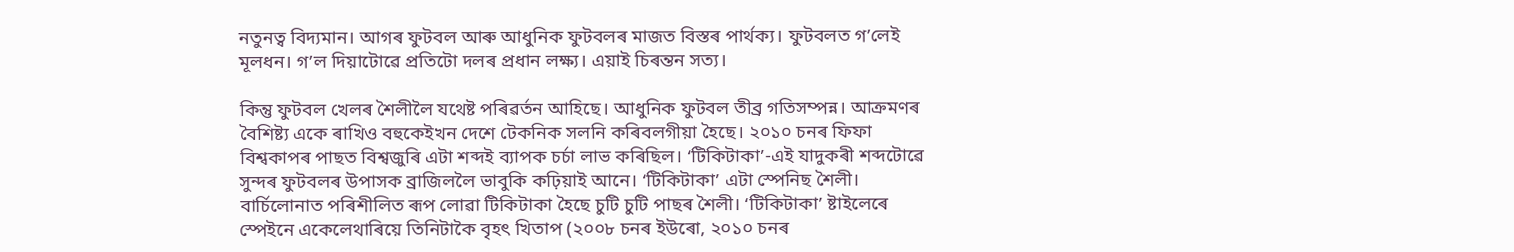নতুনত্ব বিদ্যমান। আগৰ ফুটবল আৰু আধুনিক ফুটবলৰ মাজত বিস্তৰ পাৰ্থক্য। ফুটবলত গ’লেই মূলধন। গ’ল দিয়াটোৱে প্ৰতিটো দলৰ প্ৰধান লক্ষ্য। এয়াই চিৰন্তন সত্য।

কিন্তু ফুটবল খেলৰ শৈলীলৈ যথেষ্ট পৰিৱৰ্তন আহিছে। আধুনিক ফুটবল তীব্ৰ গতিসম্পন্ন। আক্ৰমণৰ বৈশিষ্ট্য একে ৰাখিও বহুকেইখন দেশে টেকনিক সলনি কৰিবলগীয়া হৈছে। ২০১০ চনৰ ফিফা বিশ্বকাপৰ পাছত বিশ্বজুৰি এটা শব্দই ব্যাপক চর্চা লাভ কৰিছিল। ‘টিকিটাকা’-এই যাদুকৰী শব্দটোৱে সুন্দৰ ফুটবলৰ উপাসক ব্রাজিললৈ ভাবুকি কঢ়িয়াই আনে। ‘টিকিটাকা’ এটা স্পেনিছ শৈলী। বার্চিলোনাত পৰিশীলিত ৰূপ লোৱা টিকিটাকা হৈছে চুটি চুটি পাছৰ শৈলী। ‘টিকিটাকা’ ষ্টাইলেৰে স্পেইনে একেলেথাৰিয়ে তিনিটাকৈ বৃহৎ খিতাপ (২০০৮ চনৰ ইউৰো, ২০১০ চনৰ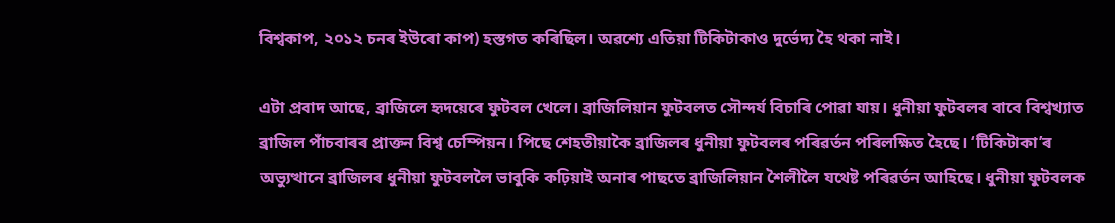বিশ্বকাপ, ২০১২ চনৰ ইউৰো কাপ) হস্তগত কৰিছিল। অৱশ্যে এতিয়া টিকিটাকাও দুর্ভেদ্য হৈ থকা নাই।

এটা প্রবাদ আছে, ব্রাজিলে হৃদয়েৰে ফুটবল খেলে। ব্রাজিলিয়ান ফুটবলত সৌন্দর্য বিচাৰি পোৱা যায়। ধুনীয়া ফুটবলৰ বাবে বিশ্বখ্যাত ব্রাজিল পাঁচবাৰৰ প্ৰাক্তন বিশ্ব চেম্পিয়ন। পিছে শেহতীয়াকৈ ব্রাজিলৰ ধুনীয়া ফুটবলৰ পৰিৱৰ্তন পৰিলক্ষিত হৈছে। ‘টিকিটাকা’ৰ অভ্যুত্থানে ব্রাজিলৰ ধুনীয়া ফুটবললৈ ভাবুকি কঢ়িয়াই অনাৰ পাছতে ব্রাজিলিয়ান শৈলীলৈ যথেষ্ট পৰিৱৰ্তন আহিছে। ধুনীয়া ফুটবলক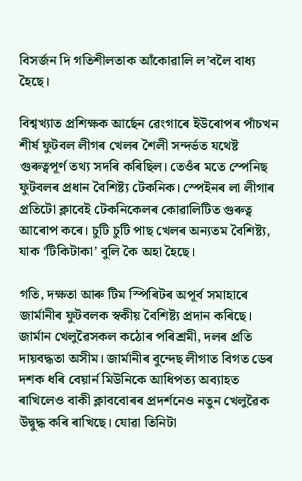বিসর্জন দি গতিশীলতাক আঁকোৱালি ল’বলৈ বাধ্য হৈছে।

বিশ্বখ্যাত প্রশিক্ষক আৰ্ছেন ৱেংগাৰে ইউৰোপৰ পাঁচখন শীর্ষ ফুটবল লীগৰ খেলৰ শৈলী সন্দৰ্ভত যথেষ্ট গুৰুত্বপূৰ্ণ তথ্য সদৰি কৰিছিল। তেওঁৰ মতে স্পেনিছ ফুটবলৰ প্রধান বৈশিষ্ট্য টেকনিক। স্পেইনৰ লা লীগাৰ প্রতিটো ক্লাবেই টেকনিকেলৰ কোৱালিটিত গুৰুত্ব আৰোপ কৰে। চুটি চুটি পাছ খেলৰ অন্যতম বৈশিষ্ট্য, যাক ‘টিকিটাকা’ বুলি কৈ অহা হৈছে।

গতি, দক্ষতা আৰু টিম স্পিৰিটৰ অপূৰ্ব সমাহাৰে জার্মানীৰ ফুটবলক স্বকীয় বৈশিষ্ট্য প্রদান কৰিছে। জার্মান খেলুৱৈসকল কঠোৰ পৰিশ্ৰমী, দলৰ প্ৰতি দায়বদ্ধতা অসীম। জার্মানীৰ বুন্দেছ লীগাত বিগত ডেৰ দশক ধৰি বেয়ার্ন মিউনিকে আধিপত্য অব্যাহত ৰাখিলেও বাকী ক্লাববোৰৰ প্ৰদৰ্শনেও নতুন খেলুৱৈক উদ্বুদ্ধ কৰি ৰাখিছে। যোৱা তিনিটা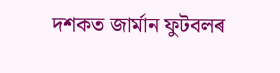দশকত জার্মান ফুটবলৰ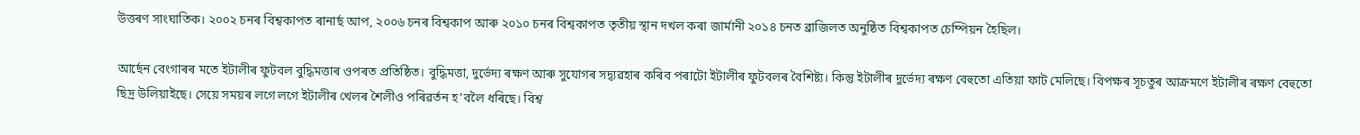উত্তৰণ সাংঘাতিক। ২০০২ চনৰ বিশ্বকাপত ৰানাৰ্ছ আপ, ২০০৬ চনৰ বিশ্বকাপ আৰু ২০১০ চনৰ বিশ্বকাপত তৃতীয় স্থান দখল কৰা জার্মানী ২০১৪ চনত ব্রাজিলত অনুষ্ঠিত বিশ্বকাপত চেম্পিয়ন হৈছিল।

আৰ্ছেন বেংগাৰৰ মতে ইটালীৰ ফুটবল বুদ্ধিমত্তাৰ ওপৰত প্রতিষ্ঠিত। বুদ্ধিমত্তা, দুর্ভেদ্য ৰক্ষণ আৰু সুযোগৰ সদ্ব্যৱহাৰ কৰিব পৰাটো ইটালীৰ ফুটবলৰ বৈশিষ্ট্য। কিন্তু ইটালীৰ দুর্ভেদ্য ৰক্ষণ বেহুতো এতিয়া ফাট মেলিছে। বিপক্ষৰ সূচতুৰ আক্রমণে ইটালীৰ ৰক্ষণ বেহুতো ছিদ্র উলিয়াইছে। সেয়ে সময়ৰ লগে লগে ইটালীৰ খেলৰ শৈলীও পৰিৱৰ্তন হ’বলৈ ধৰিছে। বিশ্ব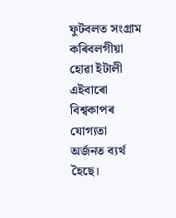ফুটবলত সংগ্ৰাম কৰিবলগীয়া হোৱা ইটালী এইবাৰো বিশ্বকাপৰ যোগ্যতা অৰ্জনত ব্যৰ্থ হৈছে।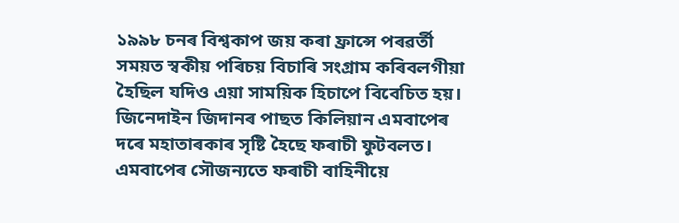১৯৯৮ চনৰ বিশ্বকাপ জয় কৰা ফ্রান্সে পৰৱৰ্তী সময়ত স্বকীয় পৰিচয় বিচাৰি সংগ্ৰাম কৰিবলগীয়া হৈছিল যদিও এয়া সাময়িক হিচাপে বিবেচিত হয়। জিনেদাইন জিদানৰ পাছত কিলিয়ান এমবাপেৰ দৰে মহাতাৰকাৰ সৃষ্টি হৈছে ফৰাচী ফুটবলত। এমবাপেৰ সৌজন্যতে ফৰাচী বাহিনীয়ে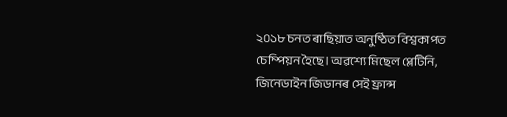২০১৮ চনত ৰাছিয়াত অনুষ্ঠিত বিশ্বকাপত চেম্পিয়ন হৈছে। অৱশ্যে মিছেল প্লেটিনি, জিনেডাইন জিডানৰ সেই ফ্রান্স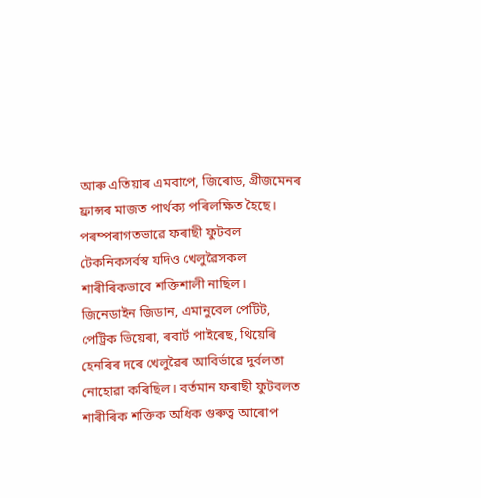আৰু এতিয়াৰ এমবাপে, জিৰোড, গ্ৰীজমেনৰ  ফ্ৰান্সৰ মাজত পাৰ্থক্য পৰিলক্ষিত হৈছে। পৰম্পৰাগতভাৱে ফৰাছী ফুটবল টেকনিকসর্বস্ব যদিও খেলুৱৈসকল শাৰীৰিকভাবে শক্তিশালী নাছিল। জিনেডাইন জিডান, এমানুবেল পেটিট, পেট্রিক ভিয়েৰা, ৰবাৰ্ট পাইৰেছ, থিয়েৰি হেনৰিৰ দৰে খেলুৱৈৰ আবিৰ্ভাৱে দুর্বলতা নোহোৱা কৰিছিল। বর্তমান ফৰাছী ফুটবলত শাৰীৰিক শক্তিক অধিক গুৰুত্ব আৰোপ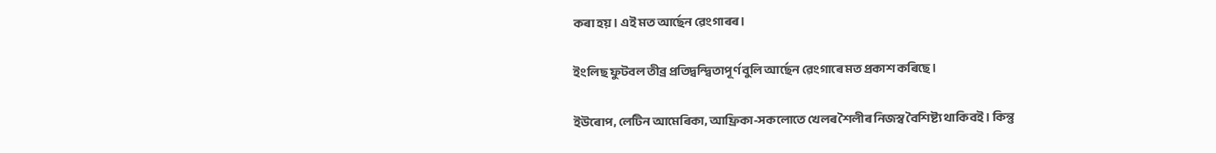কৰা হয়। এই মত আৰ্ছেন ৱেংগাৰৰ।

ইংলিছ ফুটবল তীব্র প্রতিদ্বন্দ্বিতাপূর্ণ বুলি আৰ্ছেন ৱেংগাৰে মত প্রকাশ কৰিছে।

ইউৰোপ, লেটিন আমেৰিকা, আফ্রিকা-সকলোতে খেলৰ শৈলীৰ নিজস্ব বৈশিষ্ট্য থাকিবই। কিন্তু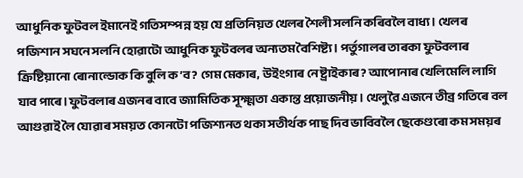আধুনিক ফুটবল ইমানেই গতিসম্পন্ন হয় যে প্রতিনিয়ত খেলৰ শৈলী সলনি কৰিবলৈ বাধ্য। খেলৰ পজিশান সঘনে সলনি হোৱাটো আধুনিক ফুটবলৰ অন্যতম বৈশিষ্ট্য। পর্তুগালৰ তাৰকা ফুটবলাৰ  ক্ৰিষ্টিয়ানো ৰোনাল্ডোক কি বুলি ক’ব? গেম মেকাৰ, উইংগাৰ নে ষ্ট্ৰাইকাৰ? আপোনাৰ খেলিমেলি লাগি যাব পাৰে। ফুটবলাৰ এজনৰ বাবে জ্যামিতিক সূক্ষ্মতা একান্ত প্রয়োজনীয়। খেলুৱৈ এজনে তীব্র গতিৰে বল আগুৱাই লৈ যোৱাৰ সময়ত কোনটো পজিশ্যনত থকা সতীর্থক পাছ দিব ভাবিবলৈ ছেকেণ্ডৰো কম সময়ৰ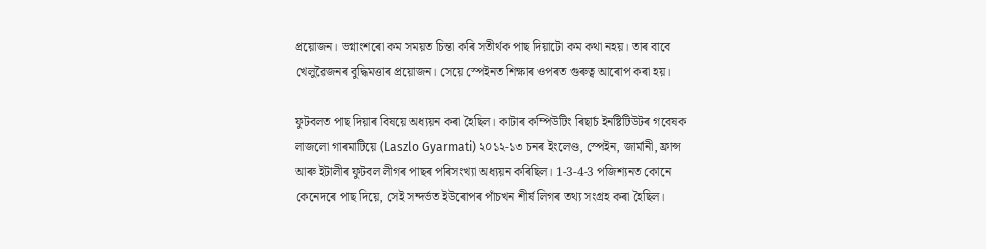প্রয়োজন। ভগ্নাংশৰো কম সময়ত চিন্তা কৰি সতীৰ্থক পাছ দিয়াটো কম কথা নহয়। তাৰ বাবে খেলুৱৈজনৰ বুদ্ধিমত্তাৰ প্ৰয়োজন। সেয়ে স্পেইনত শিক্ষাৰ ওপৰত গুৰুত্ব আৰোপ কৰা হয়।

ফুটবলত পাছ দিয়াৰ বিষয়ে অধ্যয়ন কৰা হৈছিল। কাটাৰ কম্পিউটিং ৰিছার্চ ইনষ্টিটিউটৰ গবেষক লাজলো গাৰমাটিয়ে (Laszlo Gyarmati) ২০১২-১৩ চনৰ ইংলেণ্ড, স্পেইন, জার্মানী, ফ্রান্স আৰু ইটালীৰ ফুটবল লীগৰ পাছৰ পৰিসংখ্যা অধ্যয়ন কৰিছিল। 1-3-4-3 পজিশ্যনত কোনে কেনেদৰে পাছ দিয়ে, সেই সন্দৰ্ভত ইউৰোপৰ পাঁচখন শীর্ষ লিগৰ তথ্য সংগ্ৰহ কৰা হৈছিল।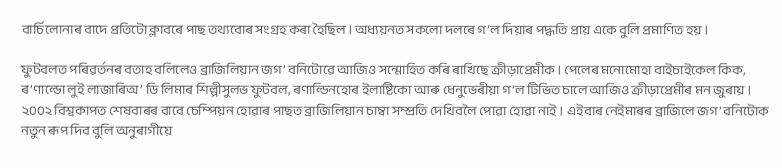বার্চিলোনাৰ বাদে প্রতিটো ক্লাবৰে পাছ তথ্যবোৰ সংগ্ৰহ কৰা হৈছিল। অধ্যয়নত সকলো দলৰে গ’ল দিয়াৰ পদ্ধতি প্রায় একে বুলি প্ৰমাণিত হয়।

ফুটবলত পৰিৱৰ্তনৰ বতাহ বলিলেও ব্ৰাজিলিয়ান জগ’ বনিটোৱে আজিও সন্মোহিত কৰি ৰাখিছে ক্ৰীড়াপ্ৰেমীক। পেলেৰ মনোমোহা বাইচাইকেল কিক, ৰ’ণাল্ডো লুই লাজাৰিঅ’ ডি লিমাৰ শিল্পীসুলভ ফুটবল, ৰণাল্ডিনহোৰ ইলাষ্টিকো আৰু ধেনুভেৰীয়া গ’ল টিভিত চালে আজিও ক্ৰীড়াপ্ৰেমীৰ মন জুৰায়। ২০০২ বিশ্বকাপত শেষবাৰৰ বাবে চেম্পিয়ন হোৱাৰ পাছত ব্ৰাজিলিয়ান চাম্বা সম্প্ৰতি দেখিবলৈ পোৱা হোৱা নাই। এইবাৰ নেইমাৰৰ ব্ৰাজিলে জগ’ বনিটোক নতুন ৰূপ দিব বুলি অনুৰাগীয়ে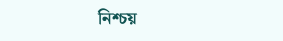নিশ্চয়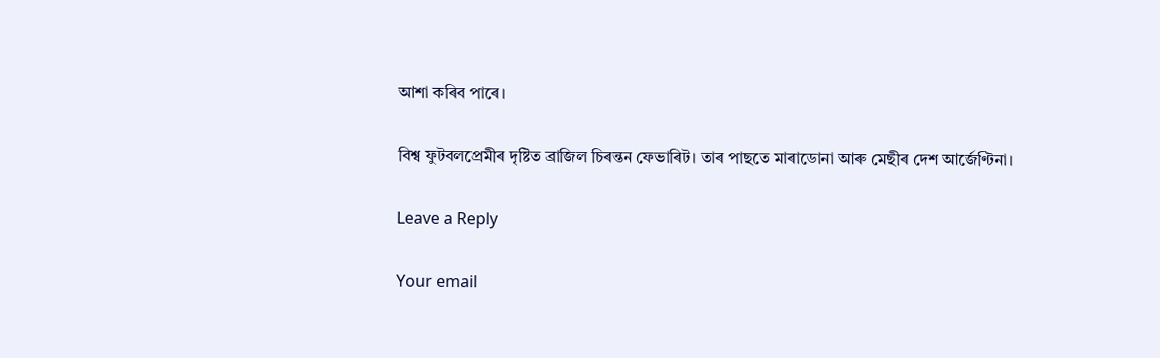আশা কৰিব পাৰে।

বিশ্ব ফুটবলপ্ৰেমীৰ দৃষ্টিত ব্ৰাজিল চিৰন্তন ফেভাৰিট।‌ তাৰ পাছতে মাৰাডোনা আৰু মেছীৰ দেশ আৰ্জেণ্টিনা।

Leave a Reply

Your email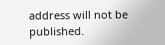address will not be published.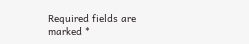Required fields are marked *